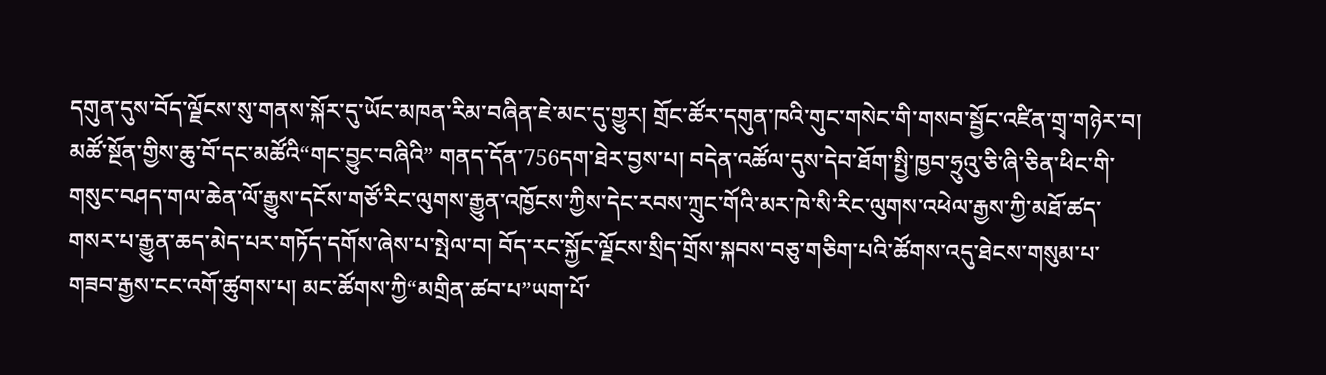དགུན་དུས་བོད་ལྗོངས་སུ་གནས་སྐོར་དུ་ཡོང་མཁན་རིམ་བཞིན་ཇེ་མང་དུ་གྱུར། གྲོང་ཚོར་དགུན་ཁའི་གུང་གསེང་གི་གསབ་སྦྱོང་འཛིན་གྲྭ་གཉེར་བ། མཚོ་སྔོན་གྱིས་ཆུ་བོ་དང་མཚོའི“གང་བྱུང་བཞིའི” གནད་དོན་756དག་ཐེར་བྱས་པ། བདེན་འཚོལ་དུས་དེབ་ཐོག་སྤྱི་ཁྱབ་ཧྲུའུ་ཅི་ཞི་ཅིན་ཕིང་གི་གསུང་བཤད་གལ་ཆེན་ལོ་རྒྱུས་དངོས་གཙོ་རིང་ལུགས་རྒྱུན་འཁྱོངས་ཀྱིས་དེང་རབས་ཀྲུང་གོའི་མར་ཁེ་སི་རིང་ལུགས་འཕེལ་རྒྱས་ཀྱི་མཐོ་ཚད་གསར་པ་རྒྱུན་ཆད་མེད་པར་གཏོད་དགོས་ཞེས་པ་སྤེལ་བ། བོད་རང་སྐྱོང་ལྗོངས་སྲིད་གྲོས་སྐབས་བཅུ་གཅིག་པའི་ཚོགས་འདུ་ཐེངས་གསུམ་པ་གཟབ་རྒྱས་ངང་འགོ་ཚུགས་པ། མང་ཚོགས་ཀྱི“མགྲིན་ཚབ་པ”ཡག་པོ་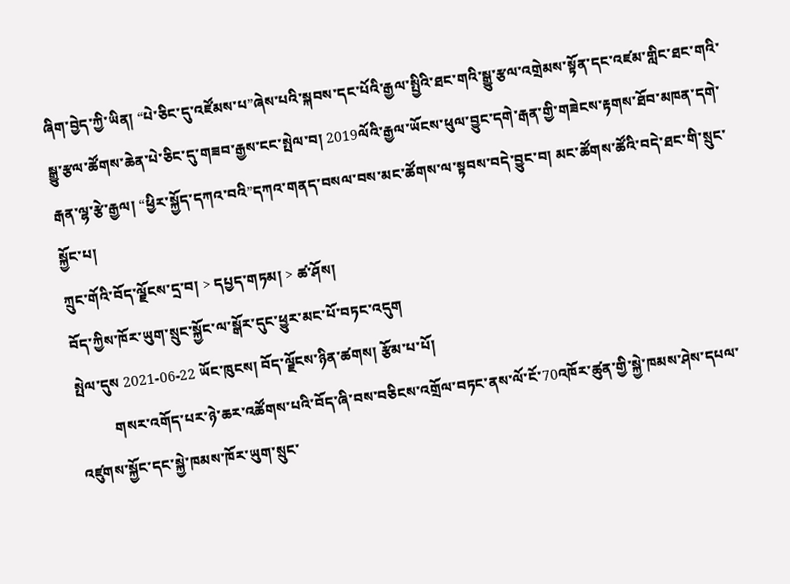ཞིག་བྱེད་ཀྱི་ཡིན། “པེ་ཅིང་དུ་འཛོམས་པ”ཞེས་པའི་སྐབས་དང་པོའི་རྒྱལ་སྤྱིའི་ཐང་གའི་སྒྱུ་རྩལ་འགྲེམས་སྟོན་དང་འཛམ་གླིང་ཐང་གའི་སྒྱུ་རྩལ་ཚོགས་ཆེན་པེ་ཅིང་དུ་གཟབ་རྒྱས་ངང་སྤེལ་བ། 2019ལོའི་རྒྱལ་ཡོངས་ཕུལ་བྱུང་དགེ་རྒན་གྱི་གཟེངས་རྟགས་ཐོབ་མཁན་དགེ་རྒན་ལྷ་རྩེ་རྒྱལ། “ཕྱིར་སྐྱོད་དཀའ་བའི”དཀའ་གནད་བསལ་བས་མང་ཚོགས་ལ་སྟབས་བདེ་བྱུང་བ། མང་ཚོགས་ཚོའི་བདེ་ཐང་གི་སྲུང་སྐྱོང་པ།
ཀྲུང་གོའི་བོད་ལྗོངས་དྲ་བ། > དཔྱད་གཏམ། > ཚ་ཤོས།
བོད་ཀྱིས་ཁོར་ཡུག་སྲུང་སྐྱོང་ལ་སྒོར་དུང་ཕྱུར་མང་པོ་བཏང་འདུག
སྤེལ་དུས 2021-06-22 ཡོང་ཁུངས། བོད་ལྗོངས་ཉིན་ཚགས། རྩོམ་པ་པོ།
          གསར་འགོད་པར་ཉེ་ཆར་འཚོགས་པའི་བོད་ཞི་བས་བཅིངས་འགྲོལ་བཏང་ནས་ལོ་ངོ་70འཁོར་ཚུན་གྱི་སྐྱེ་ཁམས་ཤེས་དཔལ་འཛུགས་སྐྱོང་དང་སྐྱེ་ཁམས་ཁོར་ཡུག་སྲུང་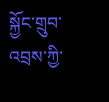སྐྱོང་གྲུབ་འབྲས་ཀྱི་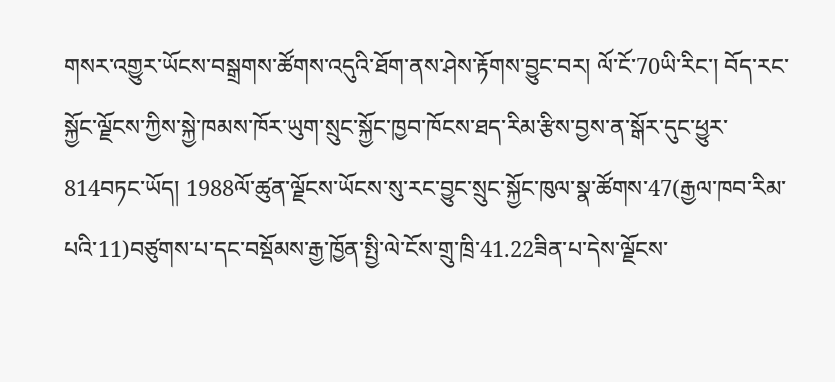གསར་འགྱུར་ཡོངས་བསྒྲགས་ཚོགས་འདུའི་ཐོག་ནས་ཤེས་རྟོགས་བྱུང་བར། ལོ་ངོ་70ཡི་རིང་། བོད་རང་སྐྱོང་ལྗོངས་ཀྱིས་སྐྱེ་ཁམས་ཁོར་ཡུག་སྲུང་སྐྱོང་ཁྱབ་ཁོངས་ཐད་རིམ་རྩིས་བྱས་ན་སྒོར་དུང་ཕྱུར་814བཏང་ཡོད། 1988ལོ་ཚུན་ལྗོངས་ཡོངས་སུ་རང་བྱུང་སྲུང་སྐྱོང་ཁུལ་སྣ་ཚོགས་47(རྒྱལ་ཁབ་རིམ་པའི་11)བཙུགས་པ་དང་བསྡོམས་རྒྱ་ཁྱོན་སྤྱི་ལེ་ངོས་གྲུ་ཁྲི་41.22ཟིན་པ་དེས་ལྗོངས་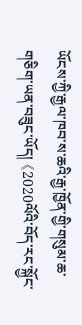ཡོངས་ཀྱི་རྒྱལ་ཁབ་ས་ཆའི་རྒྱ་ཁྱོན་གྱི་གསུམ་ཆ་གཅིག་ཡན་བཟུང་ཡོད། 《2020ལོའི་བོད་རང་སྐྱོང་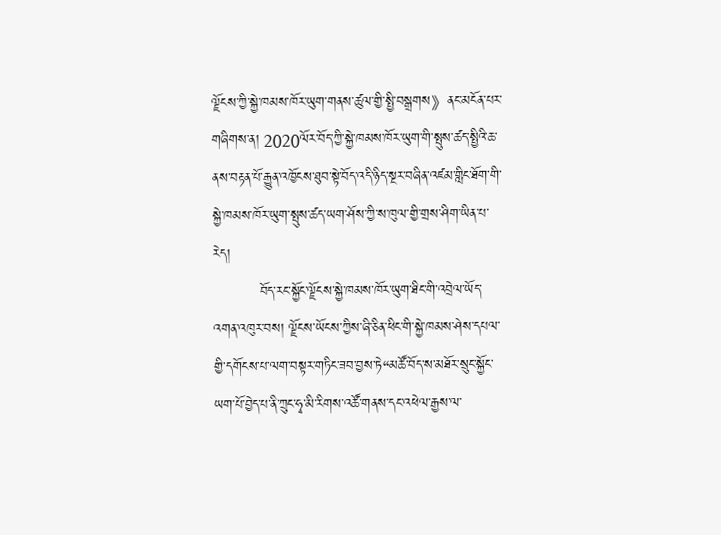ལྗོངས་ཀྱི་སྐྱེ་ཁམས་ཁོར་ཡུག་གནས་ཚུལ་གྱི་སྤྱི་བསྒྲགས》ནང་མངོན་པར་གཞིགས་ན། 2020ལོར་བོད་ཀྱི་སྐྱེ་ཁམས་ཁོར་ཡུག་གི་སྤུས་ཚད་སྤྱིའི་ཆ་ནས་བརྟན་པོ་རྒྱུན་འཁྱོངས་ཐུབ་སྟེ་བོད་འདི་ཉིད་སྔར་བཞིན་འཛམ་གླིང་ཐོག་གི་སྐྱེ་ཁམས་ཁོར་ཡུག་སྤུས་ཚད་ཡག་ཤོས་ཀྱི་ས་ཁུལ་གྱི་གྲས་ཤིག་ཡིན་པ་རེད།
          བོད་རང་སྐྱོང་ལྗོངས་སྐྱེ་ཁམས་ཁོར་ཡུག་ཐིང་གི་འབྲེལ་ཡོད་འགན་འཁུར་བས། ལྗོངས་ཡོངས་ཀྱིས་ཞི་ཅིན་ཕིང་གི་སྐྱེ་ཁམས་ཤེས་དཔལ་གྱི་དགོངས་པ་ལག་བསྟར་གཏིང་ཟབ་བྱས་ཏེ“མཚོ་བོད་ས་མཐོར་སྲུང་སྐྱོང་ཡག་པོ་བྱེད་པ་ནི་ཀྲུང་ཧྭ་མི་རིགས་འཚོ་གནས་དང་འཕེལ་རྒྱས་ལ་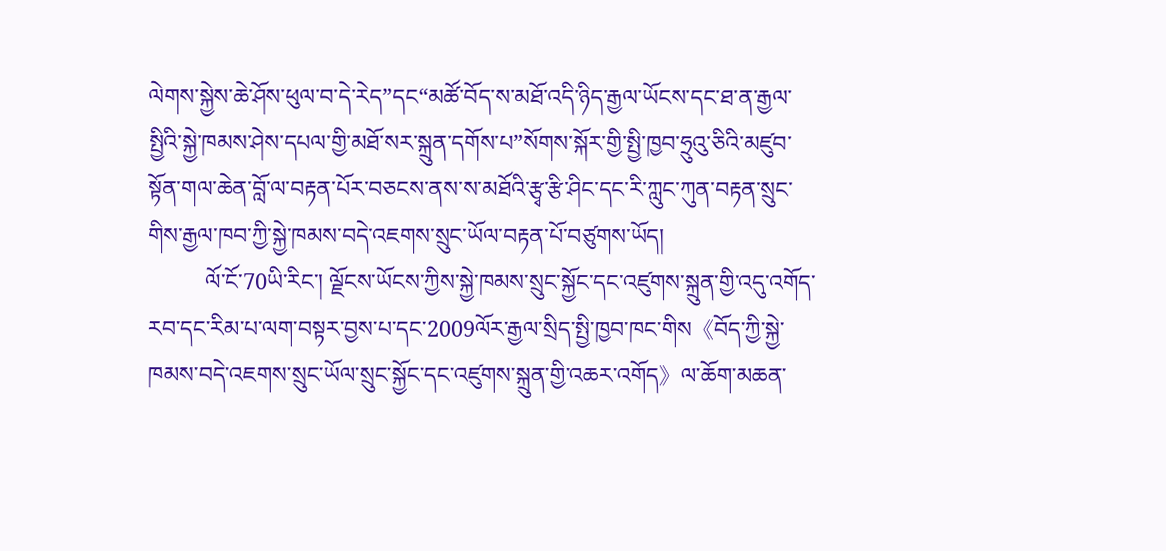ལེགས་སྐྱེས་ཆེ་ཤོས་ཕུལ་བ་དེ་རེད”དང“མཚོ་བོད་ས་མཐོ་འདི་ཉིད་རྒྱལ་ཡོངས་དང་ཐ་ན་རྒྱལ་སྤྱིའི་སྐྱེ་ཁམས་ཤེས་དཔལ་གྱི་མཐོ་སར་སྐྲུན་དགོས་པ”སོགས་སྐོར་གྱི་སྤྱི་ཁྱབ་ཧྲུའུ་ཅིའི་མཛུབ་སྟོན་གལ་ཆེན་བློ་ལ་བརྟན་པོར་བཅངས་ནས་ས་མཐོའི་རྩྭ་རྩི་ཤིང་དང་རི་ཀླུང་ཀུན་བརྟན་སྲུང་གིས་རྒྱལ་ཁབ་ཀྱི་སྐྱེ་ཁམས་བདེ་འཇགས་སྲུང་ཡོལ་བརྟན་པོ་བཙུགས་ཡོད།
          ལོ་ངོ་70ཡི་རིང་། ལྗོངས་ཡོངས་ཀྱིས་སྐྱེ་ཁམས་སྲུང་སྐྱོང་དང་འཛུགས་སྐྲུན་གྱི་འདུ་འགོད་རབ་དང་རིམ་པ་ལག་བསྟར་བྱས་པ་དང་2009ལོར་རྒྱལ་སྲིད་སྤྱི་ཁྱབ་ཁང་གིས《བོད་ཀྱི་སྐྱེ་ཁམས་བདེ་འཇགས་སྲུང་ཡོལ་སྲུང་སྐྱོང་དང་འཛུགས་སྐྲུན་གྱི་འཆར་འགོད》ལ་ཆོག་མཆན་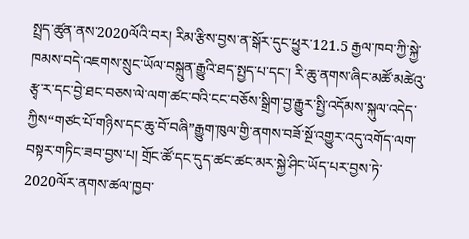སྤྲད་ཚུན་ནས་2020ལོའི་བར། རིམ་རྩིས་བྱས་ན་སྒོར་དུང་ཕྱུར་121.5 རྒྱལ་ཁབ་ཀྱི་སྐྱེ་ཁམས་བདེ་འཇགས་སྲུང་ཡོལ་བསྐྲུན་རྒྱུའི་ཐད་སྤྱད་པ་དང་། རི་ཆུ་ནགས་ཞིང་མཚོ་མཚེའུ་རྩྭ་ར་དང་བྱེ་ཐང་བཅས་ལེ་ལག་ཚང་བའི་ངང་བཅོས་སྒྲིག་བྱ་རྒྱུར་སྤྱི་འདོམས་སྐུལ་འདེད་ཀྱིས“གཙང་པོ་གཉིས་དང་ཆུ་བོ་བཞི”རྒྱུག་ཁུལ་གྱི་ནགས་བཟོ་སྔོ་འགྱུར་འདུ་འགོད་ལག་བསྟར་གཏིང་ཟབ་བྱས་པ། གྲོང་ཚོ་དང་དུད་ཚང་ཚང་མར་སྐྱེ་ཤིང་ཡོད་པར་བྱས་ཏེ་2020ལོར་ནགས་ཚལ་ཁྱབ་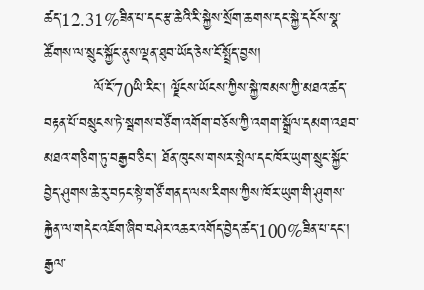ཚད་12.31%ཟིན་པ་དང་རྩ་ཆེའི་རི་སྐྱེས་སྲོག་ཆགས་དང་སྐྱེ་དངོས་སྣ་ཚོགས་ལ་སྲུང་སྐྱོང་ནུས་ལྡན་ཐུབ་ཡོད་ཅེས་ངོ་སྤྲོད་བྱས།
          ལོ་ངོ་70ཡི་རིང་། ལྗོངས་ཡོངས་ཀྱིས་སྐྱེ་ཁམས་ཀྱི་མཐའ་ཚད་བརྟན་པོ་བསྲུངས་ཏེ་སྦགས་བཙོག་འགོག་བཅོས་ཀྱི་འགག་སྒྲོལ་དམག་འཐབ་མཐའ་གཅིག་ཏུ་བརྒྱབ་ཅིང་། ཐོན་ཁུངས་གསར་སྤེལ་དང་ཁོར་ཡུག་སྲུང་སྐྱོང་བྱེད་ཤུགས་ཆེ་རུ་བཏང་སྟེ་གཙོ་གནད་ལས་རིགས་ཀྱིས་ཁོར་ཡུག་གི་ཤུགས་རྐྱེན་ལ་གདེང་འཇོག་ཞིབ་བཤེར་འཆར་འགོད་བྱེད་ཚད་100%ཟིན་པ་དང་། རྒྱལ་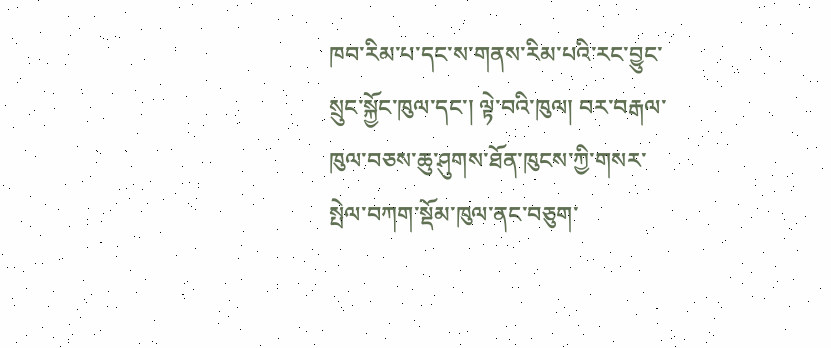ཁབ་རིམ་པ་དང་ས་གནས་རིམ་པའི་རང་བྱུང་སྲུང་སྐྱོང་ཁུལ་དང་། ལྟེ་བའི་ཁུལ། བར་བརྒལ་ཁུལ་བཅས་ཆུ་ཤུགས་ཐོན་ཁུངས་ཀྱི་གསར་སྤེལ་བཀག་སྡོམ་ཁུལ་ནང་བཅུག་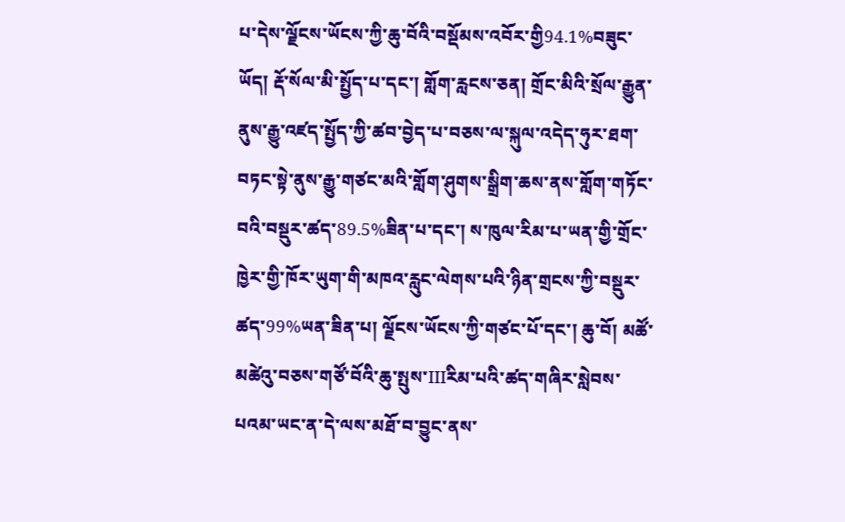པ་དེས་ལྗོངས་ཡོངས་ཀྱི་ཆུ་བོའི་བསྡོམས་འབོར་གྱི94.1%བཟུང་ཡོད། རྡོ་སོལ་མི་སྤྱོད་པ་དང་། གློག་རླངས་ཅན། གྲོང་མིའི་སྲོལ་རྒྱུན་ནུས་རྒྱུ་འཛད་སྤྱོད་ཀྱི་ཚབ་བྱེད་པ་བཅས་ལ་སྐུལ་འདེད་ཧུར་ཐག་བཏང་སྟེ་ནུས་རྒྱུ་གཙང་མའི་གློག་ཤུགས་སྒྲིག་ཆས་ནས་གློག་གཏོང་བའི་བསྡུར་ཚད་89.5%ཟིན་པ་དང་། ས་ཁུལ་རིམ་པ་ཡན་གྱི་གྲོང་ཁྱེར་གྱི་ཁོར་ཡུག་གི་མཁའ་རླུང་ལེགས་པའི་ཉིན་གྲངས་ཀྱི་བསྡུར་ཚད་99%ཡན་ཟིན་པ། ལྗོངས་ཡོངས་ཀྱི་གཙང་པོ་དང་། ཆུ་བོ། མཚོ་མཚེའུ་བཅས་གཙོ་བོའི་ཆུ་སྤུས་IIIརིམ་པའི་ཚད་གཞིར་སླེབས་པའམ་ཡང་ན་དེ་ལས་མཐོ་བ་བྱུང་ནས་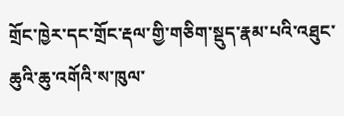གྲོང་ཁྱེར་དང་གྲོང་རྡལ་གྱི་གཅིག་སྡུད་རྣམ་པའི་འཐུང་ཆུའི་ཆུ་འགོའི་ས་ཁུལ་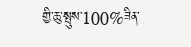གྱི་ཆུ་སྤུས་100%ཟིན་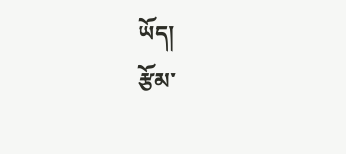ཡོད།
རྩོམ་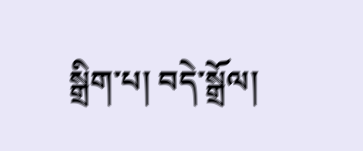སྒྲིག་པ། བདེ་སྒྲོལ།